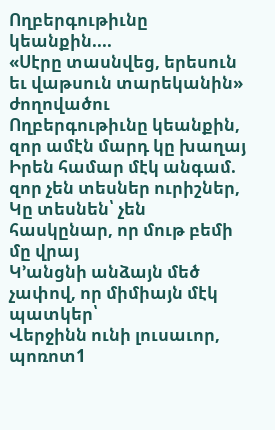Ողբերգութիւնը կեանքին....
«Սէրը տասնվեց, երեսուն եւ վաթսուն տարեկանին» ժողովածու
Ողբերգութիւնը կեանքին, զոր ամէն մարդ կը խաղայ
Իրեն համար մէկ անգամ. զոր չեն տեսներ ուրիշներ,
Կը տեսնեն՝ չեն հասկընար, որ մութ բեմի մը վրայ
Կ՚անցնի անձայն մեծ չափով, որ միմիայն մէկ պատկեր՝
Վերջինն ունի լուսաւոր, պոռոտ1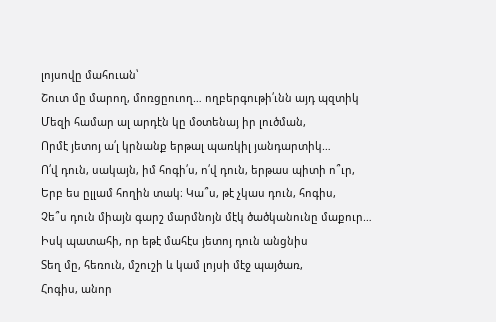լոյսովը մահուան՝
Շուտ մը մարող, մոռցըուող… ողբերգութի՛ւնն այդ պզտիկ
Մեզի համար ալ արդէն կը մօտենայ իր լուծման,
Որմէ յետոյ ա՛լ կրնանք երթալ պառկիլ յանդարտիկ…
Ո՛վ դուն, սակայն, իմ հոգի՛ս, ո՛վ դուն, երթաս պիտի ո՞ւր,
Երբ ես ըլլամ հողին տակ։ Կա՞ս, թէ չկաս դուն, հոգիս,
Չե՞ս դուն միայն գարշ մարմնոյն մէկ ծածկանունը մաքուր…
Իսկ պատահի, որ եթէ մահէս յետոյ դուն անցնիս
Տեղ մը, հեռուն, մշուշի և կամ լոյսի մէջ պայծառ,
Հոգիս, անոր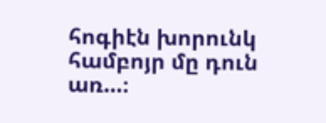հոգիէն խորունկ համբոյր մը դուն առ…։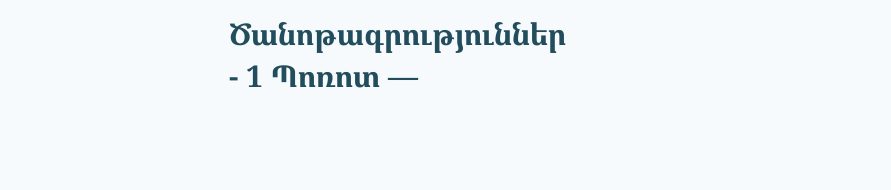Ծանոթագրություններ
- 1 Պոռոտ —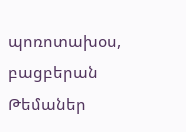պոռոտախօս, բացբերան
Թեմաներ